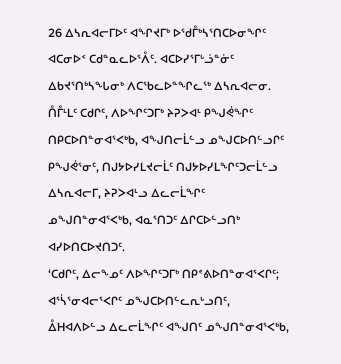26 ᐃᓴᕆᐊᓕᒥᐅᑦ ᐊᖏᔪᒥᒃ ᐅᖁᒤᒃᓴᕐᑎᑕᐅᓂᖏᑦ ᐊᑕᓂᐅᑉ ᑕᑯᓐᓇᓚᐅᕐᐰᑦ. ᐊᑕᐅᓯᕐᒥᒡᓘᓐᓃᑦ ᐃᑲᔪᕐᑎᒃᓴᖓᓂᒃ ᐱᑕᖃᓚᐅᓐᖏᓚᖅ ᐃᓴᕆᐊᓕᓂ.
ᑍᒤᒻᒪᑦ ᑕᑯᒋᑦ, ᐱᐅᖏᑦᑐᒥᒃ ᔨᕈᐳᐊᒻ ᑭᖑᕚᖏᑦ ᑎᑭᑕᐅᑎᓐᓂᐊᕐᐸᒃᑲ, ᐊᖑᑎᓕᒫᓪᓗ ᓄᖑᑕᐅᑎᓪᓗᒋᑦ ᑭᖑᕚᕐᓂᑦ, ᑎᒍᔭᐅᓯᒪᔪᓕᒫᑦ ᑎᒍᔭᐅᓯᒪᖏᑦᑐᓕᒫᓪᓗ ᐃᓴᕆᐊᓕᒥ, ᔨᕈᐳᐊᒻᓗ ᐃᓚᓕᒫᖏᑦ ᓄᖑᑎᓐᓂᐊᕐᐸᒃᑲ, ᐊᓇᕐᑎᑐᑦ ᐃᒋᑕᐅᓪᓗᑎᒃ ᐊᓯᐅᑎᑕᐅᔪᑎᑐᑦ.
‘ᑕᑯᒋᑦ, ᐃᓕᖕᓄᑦ ᐱᐅᖏᑦᑐᒥᒃ ᑎᑭᕝᕕᐅᑎᓐᓂᐊᕐᐸᒋᑦ; ᐊᕐᓵᕐᓂᐊᓕᕐᐸᒋᑦ ᓄᖑᑕᐅᑎᓪᓚᕆᒡᓗᑎᑦ, ᐂᕼᐊᐱᐅᓪᓗ ᐃᓚᓕᒫᖏᑦ ᐊᖑᑎᑦ ᓄᖑᑎᓐᓂᐊᕐᐸᒃᑲ,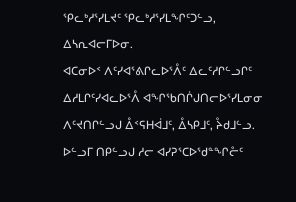ᕿᓚᒃᓱᕐᓯᒪᔪᑦ ᕿᓚᒃᓱᕐᓯᒪᖏᑦᑐᓪᓗ, ᐃᓴᕆᐊᓕᒥᐅᓂ.
ᐊᑕᓂᐅᑉ ᐱᑦᓯᐊᕐᕕᒋᓚᐅᕐᐰᑦ ᐃᓚᑦᓱᒋᓪᓗᒋᑦ ᐃᓱᒪᒋᑦᓯᐊᓚᐅᕐᐰ ᐊᖏᖃᑎᒌᒍᑎᓕᐅᕐᓯᒪᓂᓂ ᐱᑦᔪᑎᒋᓪᓗᒍ ᐂᑉᕋᕼᐋᒧᑦ, ᐂᓴᑭᒧᑦ, ᔧᑯᒧᓪᓗ. ᐅᓪᓗᒥ ᑎᑭᓪᓗᒍ ᓱᓕ ᐊᓯᕈᕐᑕᐅᖁᓐᖏᓔᑦ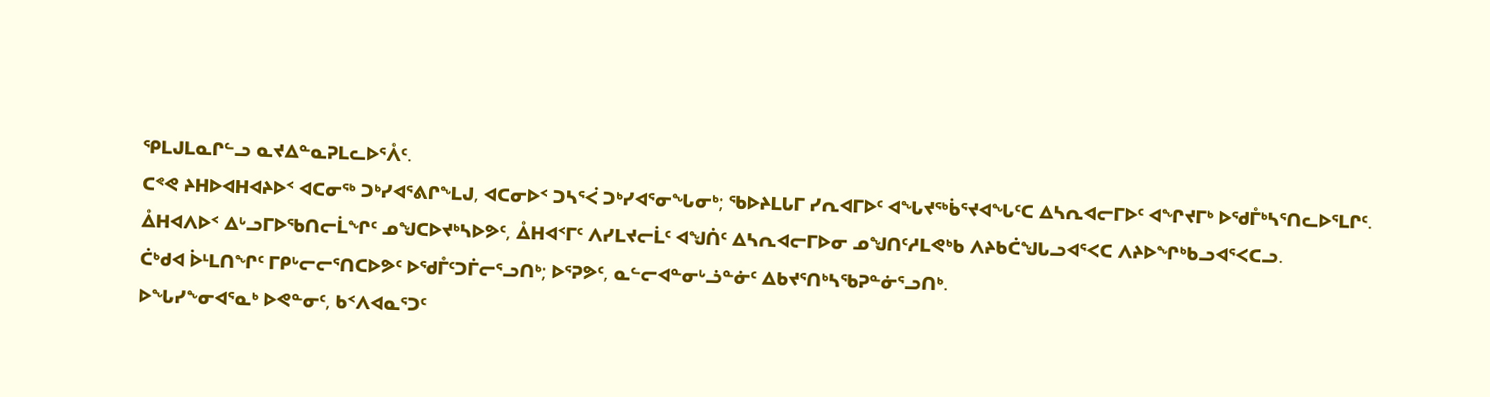ᕿᒪᒍᒪᓇᒋᓪᓗ ᓇᔪᐃᓐᓇᕈᒪᓚᐅᕐᐰᑦ.
ᑕᕝᕙ ᔨᕼᐅᐊᕼᐊᔨᐅᑉ ᐊᑕᓂᖅ ᑐᒃᓯᐊᕐᕕᒋᖕᒪᒍ, ᐊᑕᓂᐅᑉ ᑐᓴᕐᐹ ᑐᒃᓯᐊᕐᓂᖓᓂᒃ; ᖃᐅᔨᒪᒐᒥ ᓯᕆᐊᒥᐅᑦ ᐊᖓᔪᖅᑳᕐᔪᐊᖓᑦᑕ ᐃᓴᕆᐊᓕᒥᐅᑦ ᐊᖏᔪᒥᒃ ᐅᖁᒤᒃᓴᕐᑎᓚᐅᕐᒪᒋᑦ.
ᐂᕼᐊᐱᐅᑉ ᐃᒡᓗᒥᐅᖃᑎᓕᒫᖏᑦ ᓄᖑᑕᐅᔪᒃᓴᐅᕗᑦ, ᐂᕼᐊᑉᒥᑦ ᐱᓯᒪᔪᓕᒫᑦ ᐊᖑᑏᑦ ᐃᓴᕆᐊᓕᒥᐅᓂ ᓄᖑᑎᑦᓱᒪᕙᒃᑲ ᐱᔨᑲᑖᖑᒐᓗᐊᕐᐸᑕ ᐱᔨᐅᖏᒃᑲᓗᐊᕐᐸᑕᓗ.
ᑖᒃᑯᐊ ᐆᒻᒪᑎᖏᑦ ᒥᑭᒡᓕᓕᕐᑎᑕᐅᕗᑦ ᐅᖁᒤᑦᑐᒦᓕᕐᓗᑎᒃ; ᐅᕐᕈᕗᑦ, ᓇᓪᓕᐊᓐᓂᒡᓘᓐᓃᑦ ᐃᑲᔪᕐᑎᒃᓴᖃᕈᓐᓃᕐᓗᑎᒃ.
ᐅᖓᓯᖕᓂᐊᕐᓇᒃ ᐅᕙᓐᓂᑦ, ᑲᑉᐱᐊᓇᕐᑐᑦ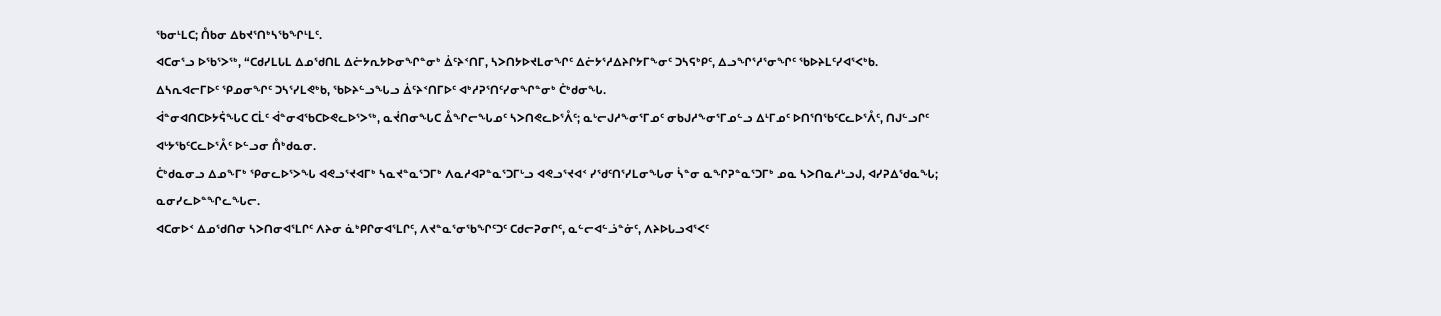ᖃᓂᒻᒪᑕ; ᑍᑲᓂ ᐃᑲᔪᕐᑎᒃᓴᖃᖏᒻᒪᑦ.
ᐊᑕᓂᕐᓗ ᐅᖃᕐᐳᖅ, “ᑕᑯᓯᒪᒐᒪ ᐃᓄᖁᑎᒪ ᐃᓖᔭᕆᔭᐅᓂᖏᓐᓂᒃ ᐄᑦᔨᑉᑎᒥ, ᓴᐳᑎᔭᐅᔪᒪᓂᖏᑦ ᐃᓖᔭᕐᓱᐃᔨᒋᔭᒥᖕᓂᑦ ᑐᓴᕋᒃᑭᑦ, ᐃᓗᖏᕐᓱᕐᓂᖏᑦ ᖃᐅᔨᒪᑦᓯᐊᕐᐸᒃᑲ.
ᐃᓴᕆᐊᓕᒥᐅᑦ ᕿᓄᓂᖏᑦ ᑐᓴᕐᓯᒪᕙᒃᑲ, ᖃᐅᔨᓪᓗᖓᓗ ᐄᑦᔨᑉᑎᒥᐅᑦ ᐊᒃᓱᕈᕐᑎᑦᓯᓂᖏᓐᓂᒃ ᑖᒃᑯᓂᖓ.
ᐋᓐᓂᐊᑎᑕᐅᔭᕌᖓᑕ ᑕᒫᑦ ᐋᓐᓂᐊᖃᑕᐅᕙᓚᐅᕐᐳᖅ, ᓇᔫᑎᓂᖓᑕ ᐂᖏᓕᖓᓄᑦ ᓴᐳᑎᕙᓚᐅᕐᐰᑦ; ᓇᒡᓕᒍᓱᖕᓂᕐᒥᓄᑦ ᓂᑲᒍᓱᖕᓂᕐᒥᓄᓪᓗ ᐃᒻᒥᓄᑦ ᐅᑎᕐᑎᖃᑦᑕᓚᐅᕐᐰᑦ, ᑎᒍᓪᓗᒋᑦ ᐊᒡᔭᖃᑦᑕᓚᐅᕐᐰᑦ ᐅᓪᓗᓂ ᑍᒃᑯᓇᓂ.
ᑖᒃᑯᓇᓂᓗ ᐃᓄᖕᒥᒃ ᕿᓂᓚᐅᕐᐳᖓ ᐊᕙᓗᕐᔪᐊᒥᒃ ᓴᓇᔪᓐᓇᕐᑐᒥᒃ ᐱᓇᓱᐊᕈᓐᓇᕐᑐᒥᒡᓗ ᐊᕙᓗᕐᔪᐊᑉ ᓯᖁᑦᑎᕐᓯᒪᓂᖓᓂ ᓵᓐᓂ ᓇᖏᕈᓐᓇᕐᑐᒥᒃ ᓄᓇ ᓴᐳᑎᓇᓱᒡᓗᒍ, ᐊᓯᕈᐃᖁᓇᖓ; ᓇᓂᓯᓚᐅᓐᖏᓚᖓᓕ.
ᐊᑕᓂᐅᑉ ᐃᓄᖁᑎᓂ ᓴᐳᑎᓂᐊᕐᒪᒋᑦ ᐱᔨᓂ ᓈᒃᑭᒋᓂᐊᕐᒪᒋᑦ, ᐱᔪᓐᓇᕐᓂᖃᖏᑦᑐᑦ ᑕᑯᓕᕈᓂᒋᑦ, ᓇᓪᓕᐊᓪᓘᓐᓃᑦ, ᐱᔨᐅᒐᓗᐊᕐᐸᑦ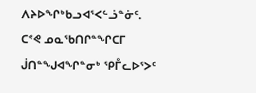ᐱᔨᐅᖏᒃᑲᓗᐊᕐᐸᓪᓘᓐᓃᑦ.
ᑕᕝᕙ ᓄᓇᖃᑎᒋᓐᖏᑕᒥ ᒎᑎᓐᖑᐊᖏᓐᓂᒃ ᕿᒤᓚᐅᕐᐳᑦ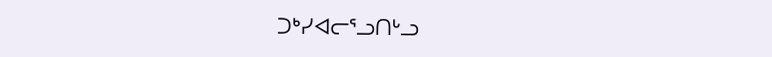ᑐᒃᓯᐊᓕᕐᓗᑎᒡᓗ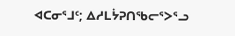ᐊᑕᓂᕐᒧᑦ; ᐃᓱᒪᔮᕈᑎᖃᓕᕐᐳᕐᓗ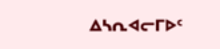ᐃᓴᕆᐊᓕᒥᐅᑦ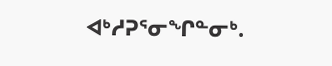ᐊᒃᓱᕈᕐᓂᖏᓐᓂᒃ.